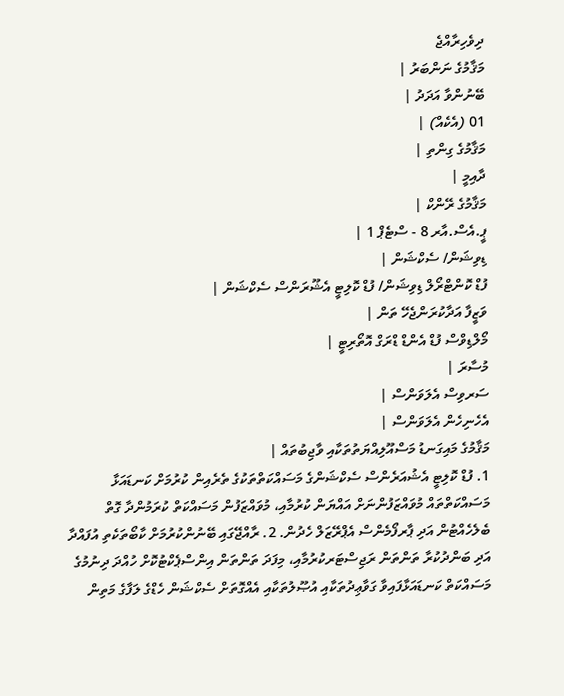ދިވެހިރާއްޖެ
މަޤާމުގެ ނަންބަރު |
ބޭނުންވާ އަދަދު |
01 (އެކެއް) |
މަޤާމުގެ ގިންތި |
ދާއިމީ |
މަޤާމުގެ ރޭންކް |
ޕީ.އެސް.އާރ 8 - ސްޓެޕް 1 |
ޑިވިޝަން/ ސެކްޝަން |
ފުޑް ކޮންޓްރޯލް ޑިވިޝަން/ ފުޑް ކޮލިޓީ އެޝޫރަންސް ސެކްޝަން |
ވަޒީފާ އަދާކުރަންޖެހޭ ތަން |
މޯލްޑިވްސް ފުޑް އެންޑް ޑްރަގް އޮތޯރިޓީ |
މުސާރަ |
ސަރވިސް އެލަވަންސް |
އެހެނިހެން އެލަވަންސް |
މަޤާމުގެ މައިގަނޑު މަސްއޫލިއްޔަތުތަކާއި ވާޖިބުތައް |
1. ފުޑް ކޮލިޓީ އެޝުއަރެންސް ސެކްޝަންގެ މަސައްކަތްތަކުގެ ތެރެއިން ކުރުމަށް ކަނޑައަޅާ މަސައްކަތްތައް މުވައްޒަފުންނަށް އައްޔަން ކުރުމާއި، މުވައްޒަފުން މަސައްކަތް ކުރަމުންދާ ގޮތް ބެލެހެއްޓުން އަދި ޕާރފޯމެންސް އެޕްރޭޒަލް ހެދުން. 2. ރާއްޖޭގައި ބޭނުންކުރުމަށް ކާބޯތަކެތި އުފައްދާ އަދި ބަންދުކުރާ ތަންތަން ރަޖިސްޓަރކުރުމާއި، މިފަދަ ތަންތަން އިންސްޕެކްޓުކޮށް ހުއްދަ ދިނުމުގެ މަސައްކަތް ކަނޑައަޅާފައިވާ ގަވާޢިދުތަކާއި އުޞޫލުތަކާއި އެއްގޮތަށް ސެކްޝަން ހެޑްގެ ލަފާގެ މަތިން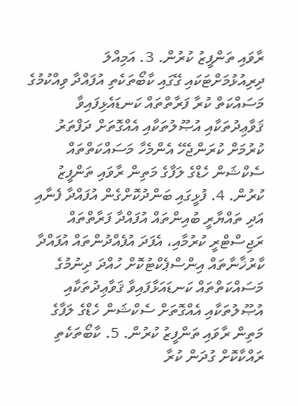ރާވައި ތަންފީޒު ކުރުން. 3. އަމިއްލަ ދިރިއުޅުމަށްޓަކައި ގޭގައި ކާބޯތަކެތި އުފައްދާ ވިއްކުމުގެ މަސައްކަތް ކުރާ ފަރާތްތައް ކަނޑައެޅިފައިވާ ޤަވާޢިދުތަކާއި އުޞޫލުތަކާއި އެއްގޮތަށް ދަފްތަރު ކުރުމަށް ކުރަންޖެހޭ އެންމެހާ މަސައްކަތްތައް ސެކްޝަން ހެޑްގެ ލަފާގެ މަތިން ރާވައި ތަންފީޒު ކުރުން. 4. ފުޅީގައި ބަންދުކޮށްގެން އުފައްދާ ފެނާއި އަދި ތައްޔާރީ ބުއިންތައް އުފައްދާ ފަރާތްތައް ރަޖިސްޓްރީ ކުރުމާއި، އެފަދަ އުފެއްދުންތައް އުފައްދާ ކާރުޚާނާތައް އިންސްޕެކްޓުކޮށް ހުއްދަ ދިނުމުގެ މަސައްކަތްތައް ކަނޑައަޅާފައިވާ ޤަވާޢިދުތަކާއި އުޞޫލުތަކާއި އެއްގޮތަށް ސެކްޝަން ހެޑްގެ ލަފާގެ މަތިން ރާވައި ތަންފީޒު ކުރުން. 5. ކާބޯތަކެތި ރައްކާކޮށް ގުދަން ކުރާ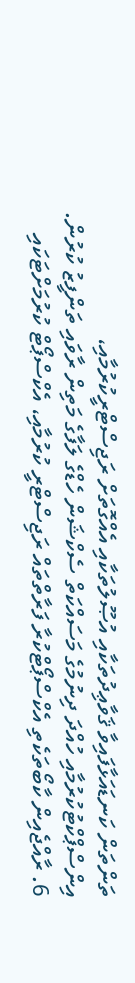ތަންތަން ކަނޑައަޅާފައިވާ ޤަވާޢިދުތަކާއި އުޞޫލުތަކާއި އެއްގޮތަށް ރަޖިސްޓްރީކުރުމާއި، އިންސްޕްކްޓުކުރުމާއި ހުއްދަ ދިނުމުގެ މަސައްކަތް ސެކްޝަން ހެޑްގެ ލަފާގެ މަތިން ރާވައި ތަންފީޒު ކުރުން. 6. ރާއްޖެއިން ކާބޯތަކެތި އެކްސްޕޯޓްކުރާ ފަރާތްތައް ރަޖިސްޓްރީ ކުރުމާއި، އެކްސްޕޯޓް ކުރުމަށްޓަކައި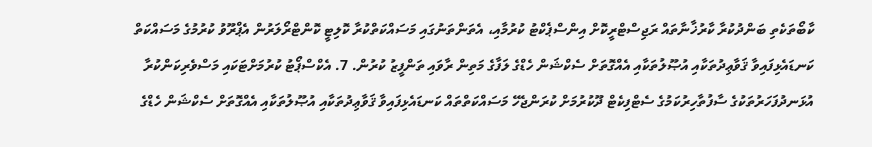ކާބޯތަކެތި ބަންދުކުރާ ކާރުޚާނާތައް ރަޖިސްޓްރީކޮށް އިންސްޕެކްޓު ކުރުމާއި، އެތަންތަނުގައި މަސައްކަތްކުރާ ކޮލިޓީ ކޮންޓްރޯލަރުން އެޕްރޫވު ކުރުމުގެ މަސައްކަތް ކަނޑައެޅިފައިވާ ޤަވާޢިދުތަކާއި އުޞޫލުތަކާއި އެއްގޮތަށް ސެކްޝަން ހެޑްގެ ލަފާގެ މަތިން ރާވައި ތަންފީޒު ކުރުން. 7. އެކްސްޕޯޓު ކުރުމަށްޓަކައި މަސްވެރިކަންކުރާ އުޅަނދުފަހަރުތަކުގެ ސާފުތާހިރުކަމުގެ ސެޓްފިކެޓް ދޫކުރުމަށް ކުރަންޖެހޭ މަސައްކަތްތައް ކަނޑައެޅިފައިވާ ޤަވާޢިދުތަކާއި އުޞޫލުތަކާއި އެއްގޮތަށް ސެކްޝަން ހެޑްގެ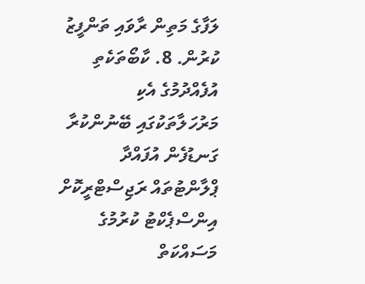ލަފާގެ މަތިން ރާވައި ތަންފީޒު ކުރުން. 8. ކާބޯތަކެތި އުފެއްދުމުގެ އެކި މަރުހަލާތަކުގައި ބޭނުންކުރާ ގަނޑުފެން އުފައްދާ ޕްލާންޓުތައް ރަޖިސްޓްރީކޮށް އިންސްޕެކްޓު ކުރުމުގެ މަސައްކަތް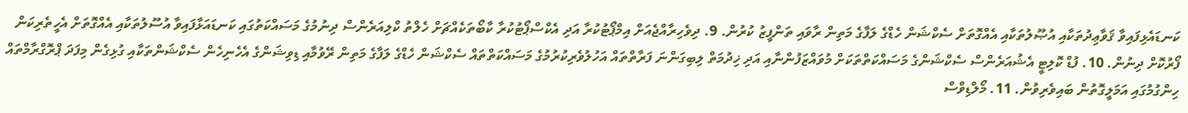ކަނޑައެޅިފައިވާ ޤަވާޢިދުތަކާއި އުޞޫލުތަކާއި އެއްގޮތަށް ސެކްޝަން ހެޑްގެ ލަފާގެ މަތިން ރާވައި ތަންފީޒު ކުރުން. 9. ދިވެހިރާއްޖެއަށް އިމްޕޯޓުކުރާ އަދި އެކްސްޕޯޓުކުރާ ކާބޯތަކެއްޗަށް ހެލްތު ކްލިއަރެންސް ދިނުމުގެ މަސައްކަތުގައި ކަނޑައަޅާފައިވާ އުސޫލުތަކާއި އެއްގޮތަށް އެހީތެރިކަން ފޯރުކޮށް ދިނުން. 10. ފުޑް ކޮލިޓީ އެޝުއަރެންސް ސެކްޝަންގެ މަސައްކަތްތަކަށް މުވައްޒަފުންނާއި އަދި ޚިދުމަތް ލިބިގަންނަ ފަރާތްތައް އަހުލުވެރިކުރުމުގެ މަސައްކަތްތައް ސެކްޝަން ހެޑްގެ ލަފާގެ މަތިން ރޭވުމާއި ޑިވިޝަންގެ އެހެނިހެން ސެކްޝަންތަކާއި ގުޅިގެން މިފަދަ ޕްރޮގްރާމްތައް ހިންގުމުގައި އަމަލީގޮތުން ބައިވެރިވުން. 11. މޯލްޑިވްސް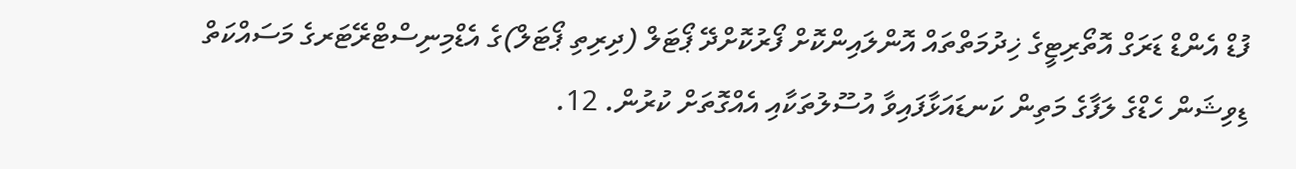ފުޑް އެންޑް ޑަރަގް އޮތޯރިޓީގެ ޚިދުމަތްތައް އޮންލައިންކޮށް ފޯރުކޮށްދޭ ޕޯޓަލް (ދިރިތި ޕޯޓަލް)ގެ އެޑްމިނިސްޓްރޭޓަރގެ މަސައްކަތް ޑިވިޝަން ހެޑްގެ ލަފާގެ މަތިން ކަނޑައަޅާފައިވާ އުސޫލުތަކާއި އެއްގޮތަށް ކުރުން. 12.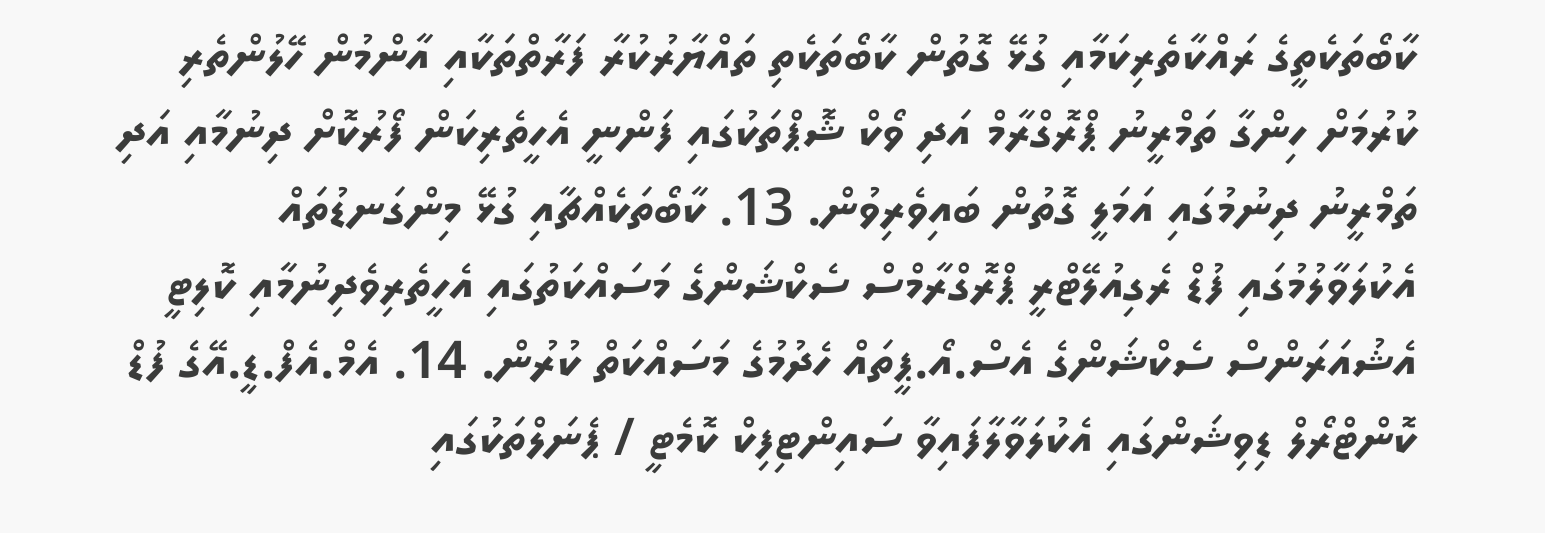ކާބޯތަކެތީގެ ރައްކާތެރިކަމާއި ގުޅޭ ގޮތުން ކާބޯތަކެތި ތައްޔާރުކުރާ ފަރާތްތަކާއި އާންމުން ހޭލުންތެރި ކުރުމަށް ހިންގާ ތަމްރީނު ޕްރޮގްރާމް އަދި ވޯކް ޝޮޕްތަކުގައި ފަންނީ އެހީތެރިކަން ފޯރުކޮށް ދިނުމާއި އަދި ތަމްރީނު ދިނުމުގައި އަމަލީ ގޮތުން ބައިވެރިވުން. 13. ކާބޯތަކެއްޗާއި ގުޅޭ މިންގަނޑުތައް އެކުލަވާލުމުގައި ފުޑް ރެގިއުލޭޓްރީ ޕްރޮގްރާމްސް ސެކްޝަންގެ މަސައްކަތުގައި އެހީތެރިވެދިނުމާއި ކޮލިޓީ އެޝުއަރަންސް ސެކްޝަންގެ އެސް.އޯ.ޕީތައް ހެދުމުގެ މަސައްކަތް ކުރުން. 14. އެމް.އެފް.ޑީ.އޭގެ ފުޑް ކޮންޓްރޯލް ޑިވިޝަންގައި އެކުލަވާލާފައިވާ ސައިންޓިފިކް ކޮމެޓީ / ޕެނަލްތަކުގައި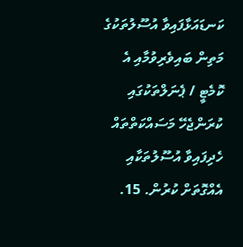ކަނޑައަޅާފައިވާ އުސޫލުތަކުގެ މަތިން ބައިވެރިވުމާއި އެ ކޮމެޓީ / ޕެނަލްތަކުގައި ކުރަންޖެހޭ މަސައްކަތްތައް ހެދިފައިވާ އުސޫލުތަކާއި އެއްގޮތަށް ކުރުން. 15.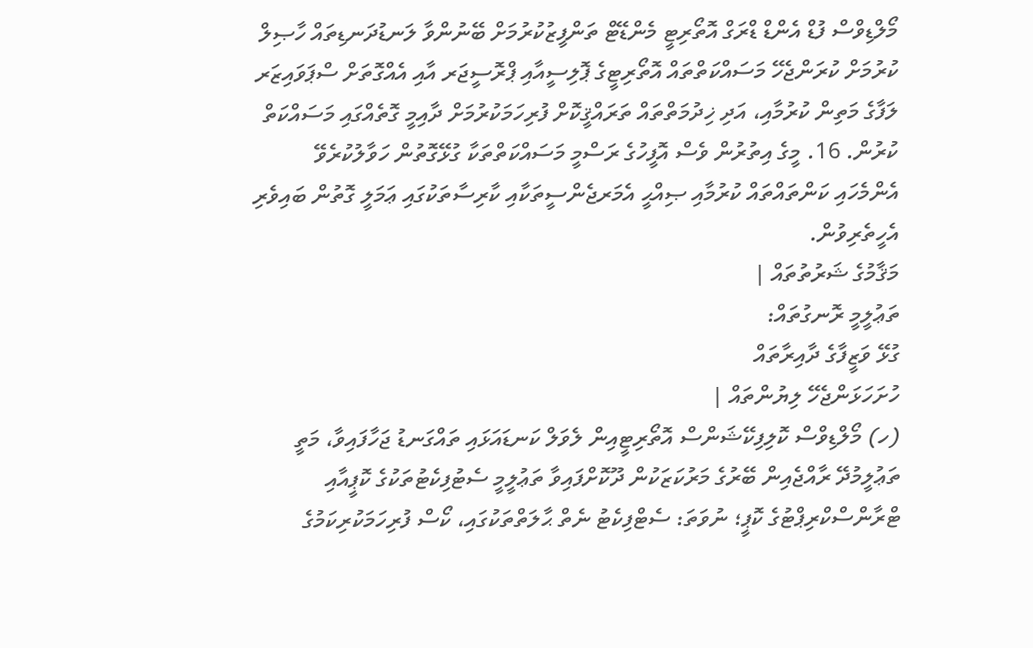މޯލްޑިވްސް ފުޑް އެންޑް ޑްރަގް އޮތޯރިޓީ މެންޑޭޓް ތަންފީޒުކުރުމަށް ބޭނުންވާ ލަނޑުދަނޑިތައް ހާޞިލް ކުރުމަށް ކުރަންޖެހޭ މަސައްކަތްތައް އޮތޯރިޓީގެ ޕޮލިސީއާއި ޕްރޮސީޖަރ އާއި އެއްގޮތަށް ސްޕަވައިޒަރ ލަފާގެ މަތިން ކުރުމާއި، އަދި ޚިދުމަތްތައް ތަރައްޤީކޮށް ފުރިހަމަކުރުމަށް ދާއިމީ ގޮތެއްގައި މަސައްކަތް ކުރުން. 16. މީގެ އިތުރުން ވެސް އޮފީހުގެ ރަސްމީ މަސައްކަތްތަކާ ގުޅޭގޮތުން ހަވާލުކުރެވޭ އެންމެހައި ކަންތައްތައް ކުރުމާއި ޞިއްޙީ އެމަރޖެންސީތަކާއި ކާރިސާތަކުގައި ޢަމަލީ ގޮތުން ބައިވެރި އެހީތެރިވުން.
މަޤާމުގެ ޝަރުތުތައް |
ތަޢުލީމީ ރޮނގުތައް:
ގުޅޭ ވަޒީފާގެ ދާއިރާތައް
ހުށަހަޅަންޖެހޭ ލިޔުންތައް |
(ހ) މޯލްޑިވްސް ކޮލިފިކޭޝަންސް އޮތޯރިޓީއިން ލެވަލް ކަނޑައަޅައި ތައްގަނޑު ޖަހާފައިވާ، މަތީ ތަޢުލީމުދޭ ރާއްޖެއިން ބޭރުގެ މަރުކަޒަކުން ދޫކޮށްފައިވާ ތަޢުލީމީ ސެޓުފިކެޓުތަކުގެ ކޮޕީއާއި ޓްރާންސްކްރިޕްޓުގެ ކޮޕީ؛ ނުވަތަ: ސެޓްފިކެޓު ނެތް ޙާލަތްތަކުގައި، ކޯސް ފުރިހަމަކުރިކަމުގެ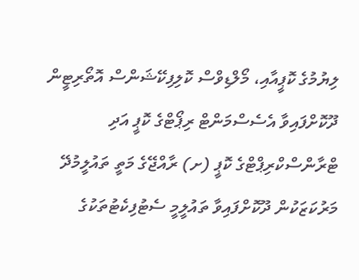ލިޔުމުގެ ކޮޕީއާއި، މޯލްޑިވްސް ކޮލިފިކޭޝަންސް އޮތޯރިޓީން ދޫކޮށްފައިވާ އެސެސްމަންޓް ރިޕޯޓްގެ ކޮޕީ އަދި ޓްރާންސްކްރިޕްޓްގެ ކޮޕީ (ށ) ރާއްޖޭގެ މަތީ ތައުލީމުދޭ މަރުކަޒަކުން ދޫކޮށްފައިވާ ތައުލީމީ ސެޓުފިކެޓުތަކުގެ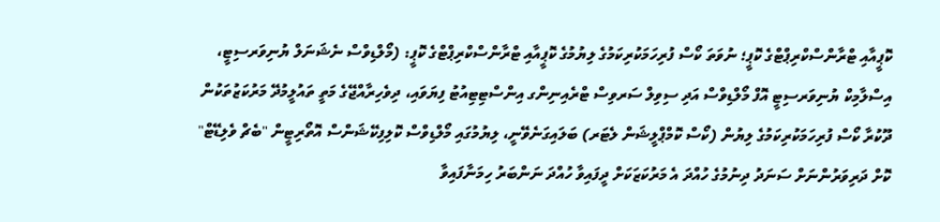ކޮޕީއާއި ޓްރާންސްކްރިޕްޓްގެ ކޮޕީ؛ ނުވަތަ ކޯސް ފުރިހަމަކުރިކަމުގެ ލިޔުމުގެ ކޮޕީއާއި ޓްރާންސްކްރިޕްޓްގެ ކޮޕީ: (މޯލްޑިވްސް ނެޝަނަލް ޔުނިވަރސިޓީ، އިސްލާމިކް ޔުނިވަރސިޓީ އޮފް މޯލްޑިވްސް އަދި ސިވިލް ސަރވިސް ޓްރެއިނިންގ އިންސްޓިޓިއުޓު ފިޔަވައި، ދިވެހިރާއްޖޭގެ މަތީ ތައުލީމުދޭ މަރުކަޒުތަކުން ދޫކުރާ ކޯސް ފުރިހަމަކުރިކަމުގެ ލިޔުން (ކޯސް ކޮމްޕްލީޝަން ލެޓަރ) ބަލައިގަނެވޭނީ، ލިޔުމުގައި މޯލްޑިވްސް ކޮލިފިކޭޝަންސް އޮތޯރިޓީން "ބެޗް ވެލިޑޭޓް" ކޮށް ދަރިވަރުންނަށް ސަނަދު ދިނުމުގެ ހުއްދަ އެ މަރުކަޒަކަށް ދީފައިވާ ހުއްދަ ނަންބަރު ހިމަނާފައިވާ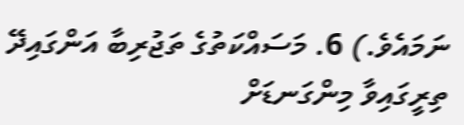ނަމައެވެ.) 6. މަސައްކަތުގެ ތަޖުރިބާ އަންގައިދޭ ތިރީގައިވާ މިންގަނޑަށް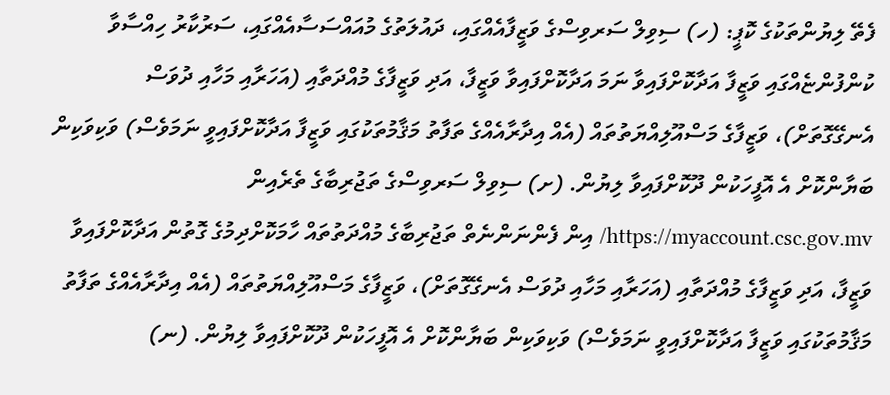ފެތޭ ލިޔުންތަކުގެ ކޮޕީ: (ހ) ސިވިލް ސަރވިސްގެ ވަޒީފާއެއްގައި، ދައުލަތުގެ މުއައްސަސާއެއްގައި، ސަރުކާރު ހިއްސާވާ ކުންފުންޏެއްގައި ވަޒީފާ އަދާކޮށްފައިވާ ނަމަ އަދާކޮށްފައިވާ ވަޒީފާ، އަދި ވަޒީފާގެ މުއްދަތާއި (އަހަރާއި މަހާއި ދުވަސް އެނގޭގޮތަށް)، ވަޒީފާގެ މަސްއޫލިއްޔަތުތައް (އެއް އިދާރާއެއްގެ ތަފާތު މަޤާމުތަކުގައި ވަޒީފާ އަދާކޮށްފައިވީ ނަމަވެސް) ވަކިވަކިން ބަޔާންކޮށް އެ އޮފީހަކުން ދޫކޮށްފައިވާ ލިޔުން. (ށ) ސިވިލް ސަރވިސްގެ ތަޖުރިބާގެ ތެރެއިން https://myaccount.csc.gov.mv/ އިން ފެންނަންނެތް ތަޖުރިބާގެ މުއްދަތުތައް ހާމަކޮށްދިމުގެ ގޮތުން އަދާކޮށްފައިވާ ވަޒީފާ، އަދި ވަޒީފާގެ މުއްދަތާއި (އަހަރާއި މަހާއި ދުވަސް އެނގޭގޮތަށް)، ވަޒީފާގެ މަސްއޫލިއްޔަތުތައް (އެއް އިދާރާއެއްގެ ތަފާތު މަޤާމުތަކުގައި ވަޒީފާ އަދާކޮށްފައިވީ ނަމަވެސް) ވަކިވަކިން ބަޔާންކޮށް އެ އޮފީހަކުން ދޫކޮށްފައިވާ ލިޔުން. (ނ)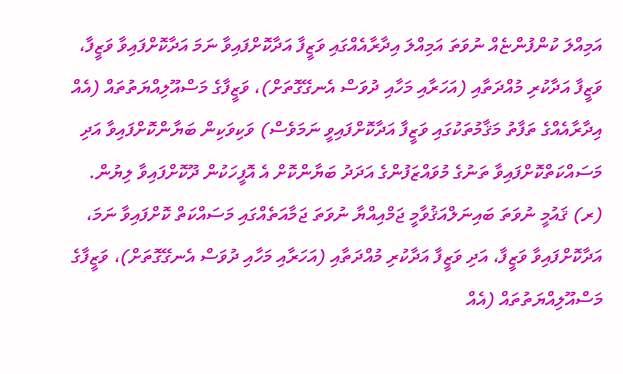އަމިއްލަ ކުންފުންޏެއް ނުވަތަ އަމިއްލަ އިދާރާއެއްގައި ވަޒީފާ އަދާކޮށްފައިވާ ނަމަ އަދާކޮށްފައިވާ ވަޒީފާ، ވަޒީފާ އަދާކުރި މުއްދަތާއި (އަހަރާއި މަހާއި ދުވަސް އެނގޭގޮތަށް)، ވަޒީފާގެ މަސްއޫލިއްޔަތުތައް (އެއް އިދާރާއެއްގެ ތަފާތު މަޤާމުތަކުގައި ވަޒީފާ އަދާކޮށްފައިވީ ނަމަވެސް) ވަކިވަކިން ބަޔާންކޮށްފައިވާ އަދި މަސައްކަތްކޮށްފައިވާ ތަނުގެ މުވައްޒަފުންގެ އަދަދު ބަޔާންކޮށް އެ އޮފީހަކުން ދޫކޮށްފައިވާ ލިޔުން. (ރ) ޤައުމީ ނުވަތަ ބައިނަލްއަޤުވާމީ ޖަމްއިއްޔާ ނުވަތަ ޖަމާއަތެއްގައި މަސައްކަތް ކޮށްފައިވާ ނަމަ، އަދާކޮށްފައިވާ ވަޒީފާ، އަދި ވަޒީފާ އަދާކުރި މުއްދަތާއި (އަހަރާއި މަހާއި ދުވަސް އެނގޭގޮތަށް)، ވަޒީފާގެ މަސްއޫލިއްޔަތުތައް (އެއް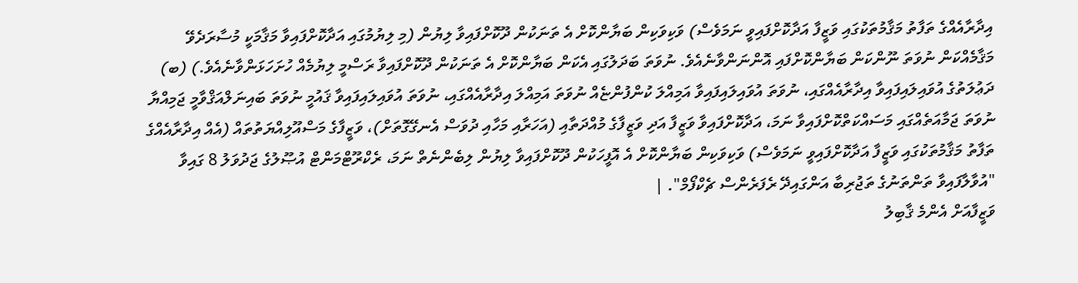އިދާރާއެއްގެ ތަފާތު މަޤާމުތަކުގައި ވަޒީފާ އަދާކޮށްފައިވީ ނަމަވެސް) ވަކިވަކިން ބަޔާންކޮށް އެ ތަނަކުން ދޫކޮށްފައިވާ ލިޔުން (މި ލިޔުމުގައި އަދާކޮށްފައިވާ މަޤާމަކީ މުސާރަދެވޭ މަޤާމެއްކަން ނުވަތަ ނޫންކަން ބަޔާންކޮށްފައި އޮންނަންވާނެއެވެ. ނުވަތަ ބަދަލުގައި އެކަން ބަޔާންކޮށް އެ ތަނަކުން ދޫކޮށްފައިވާ ރަސްމީ ލިޔުމެއް ހުށަހަޅަންވާނެއެވެ.) (ބ) ދަޢުލަތުގެ އުވައިލައިފައިވާ އިދާރާއެއްގައި، ނުވަތަ އުވައިލައިފައިވާ އަމިއްލަ ކުންފުންޏެއް ނުވަތަ އަމިއްލަ އިދާރާއެއްގައި، ނުވަތަ އުވައިލައިފައިވާ ޤައުމީ ނުވަތަ ބައިނަލްއަޤްވާމީ ޖަމިއްޔާ ނުވަތަ ޖަމާއަތެއްގައި މަސައްކަތްކޮށްފައިވާ ނަމަ، އަދާކޮށްފައިވާ ވަޒީފާ އަދި ވަޒީފާގެ މުއްދަތާއި (އަހަރާއި މަހާއި ދުވަސް އެނގޭގޮތަށް)، ވަޒީފާގެ މަސްއޫލިއްޔަތުތައް (އެއް އިދާރާއެއްގެ ތަފާތު މަޤާމުތަކުގައި ވަޒީފާ އަދާކޮށްފައިވީ ނަމަވެސް) ވަކިވަކިން ބަޔާންކޮށް އެ އޮފީހަކުން ދޫކޮށްފައިވާ ލިޔުން ލިބެންނެތް ނަމަ، ރެކްރޫޓްމަންޓް އުޞޫލުގެ ޖަދުވަލު 8 ގައިވާ "އުވާލާފައިވާ ތަންތަނުގެ ތަޖުރިބާ އަންގައިދޭ ރެފަރެންސް ޗެކްފޯމް". |
ވަޒީފާއަށް އެންމެ ޤާބިލު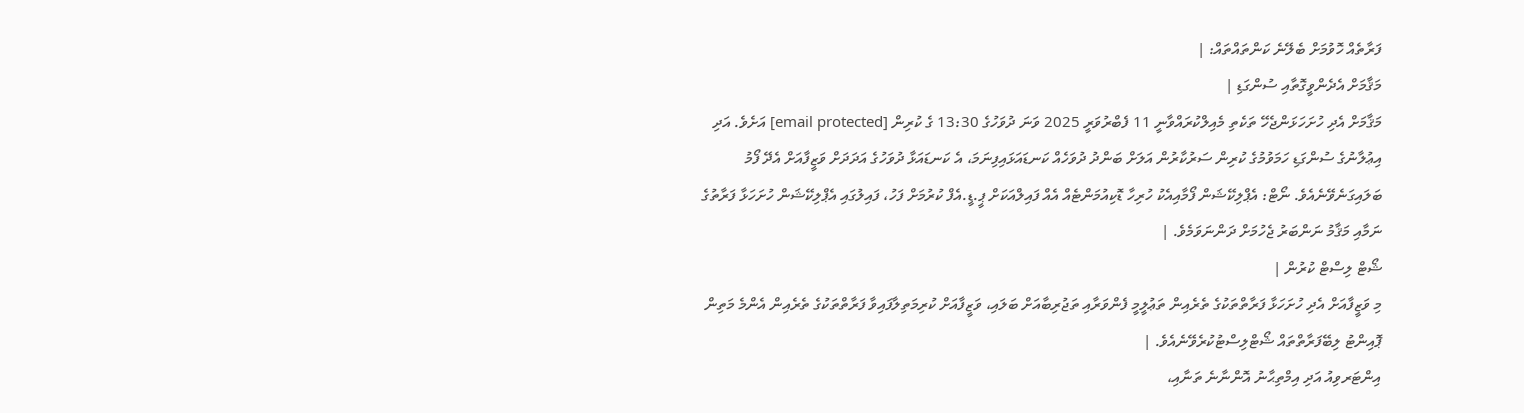ފަރާތެއް ހޮވުމަށް ބެލޭނެ ކަންތައްތައް: |
މަޤާމަށް އެދެންވީގޮތާއި ސުންގަޑި |
މަޤާމަށް އެދި ހުށަހަޅަންޖެހޭ ތަކެތި މެއިލްކުރައްވާނީ 11 ފެބްރުވަރީ 2025 ވަނަ ދުވަހުގެ 13:30 ގެ ކުރިން [email protected] އަށެވެ. އަދި އިޢުލާނުގެ ސުންގަޑި ހަމަވުމުގެ ކުރިން ސަރުކާރުން އަލަށް ބަންދު ދުވަހެއް ކަނޑައަޅައިފިނަމަ، އެ ކަނޑައަޅާ ދުވަހުގެ އަދަދަށް ވަޒީފާއަށް އެދޭ ފޯމު ބަލައިގަނެވޭނެއެވެ. ނޯޓް: އެޕްލިކޭޝަން ފޯމާއިއެކު ހުރިހާ ޑޮކިއުމަންޓެއް އެއް ފައިލްއަކަށް ޕީ.ޑީ.އެފް ކުރުމަށް ފަހު، ފައިލުގައި އެޕްލިކޭޝަން ހުށަހަޅާ ފަރާތުގެ ނަމާއި މަޤާމު ނަންބަރު ޖެހުމަށް ދަންނަވަމެވެ. |
ޝޯޓް ލިސްޓް ކުރުން |
މި ވަޒީފާއަށް އެދި ހުށަހަޅާ ފަރާތްތަކުގެ ތެރެއިން ތަޢުލީމީ ފެންވަރާއި ތަޖުރިބާއަށް ބަލައި، ވަޒީފާއަށް ކުރިމަތިލާފައިވާ ފަރާތްތަކުގެ ތެރެއިން އެންމެ މަތިން ޕޮއިންޓު ލިބޭފަރާތްތައް ޝޯޓްލިސްޓުކުރެވޭނެއެވެ. |
އިންޓަރވިއު އަދި އިމްތިޙާނު އޮންނާނެ ތަނާއި،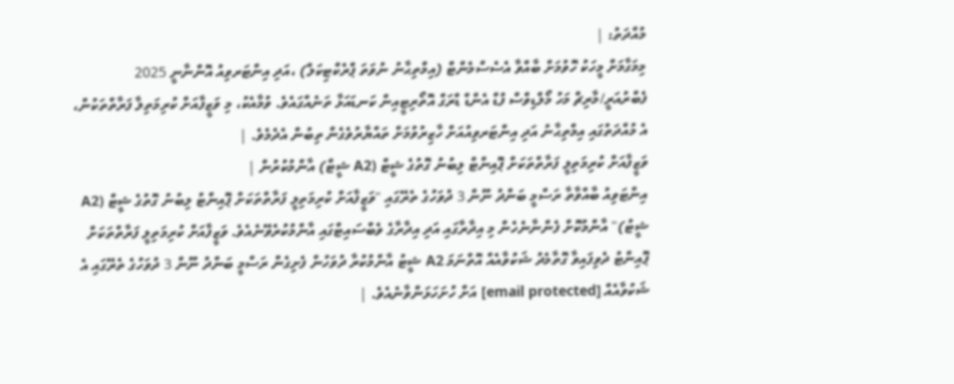މުއްދަތު: |
މިމަގާމަށް މީހަކު ހޮވުމަށް ބާއްވާ އެސެސްމެންޓް (އިމްތިޙާނު ނުވަތަ ޕްރެކްޓިކަލް) ،އަދި އިންޓަރވިއު އޮންނާނީ 2025 ފެބްރުއަރީ/މާރިޗް މަހު މޯލްޑިވްސް ފުޑް އެންޑް ޑްރަގް އޮތޯރިޓީއިން ކަނޑައަޅާ ތަނެއްގައެވެ. ވުމާއެކު، މި ވަޒީފާއަށް ކުރިމަތިލާ ފަރާތްތަކުން، އެ މުއްދަތުގައި އިމްތިޙާނު އަދި އިންޓަރވިއުއަށް ހާޒިރުވުމަށް ތައްޔާރުވެގެން ތިބުން އެދެމެވެ. |
ވަޒީފާއަށް ކުރިމަތިލީ ފަރާތްތަކަށް ޕޮއިންޓް ލިބުނު ގޮތުގެ ޝީޓް (A2 ޝީޓް) އާންމުކުރުން |
އިންޓަވިއު ބާއްވާތާ ރަސްމީ ބަންދު ނޫން 3 ދުވަހުގެ ތެރޭގައި "ވަޒީފާއަށް ކުރިމަތިލީ ފަރާތްތަކަށް ޕޮއިންޓު ލިބުނު ގޮތުގެ ޝީޓް (A2 ޝީޓު)" އާންމުކޮށް ފެންނާނެހެން މި އިދާރާގައި އަދި އިދާރާގެ ވެބްސައިޓްގައި އާންމުކުރެވޭނެއެވެ. ވަޒީފާއަށް ކުރިމަތިލީ ފަރާތްތަކަށް ޕޮއިންޓު ދެވިފައިވާ ގޮތާމެދު ޝަކުވާއެއް އޮތްނަމަ A2 ޝީޓު އާންމުކުރާ ދުވަހުން ފެށިގެން ރަސްމީ ބަންދު ނޫން 3 ދުވަހުގެ ތެރޭގައި އެ ޝަކުވާއެއް [email protected] އަށް ހުށަހަޅަންވާނެއެވެ. |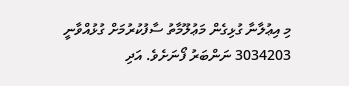މި އިޢުލާނާ ގުޅިގެން މަޢުލޫމާތު ސާފުކުރުމަށް ގުޅުއްވާނީ 3034203 ނަންބަރު ފޯނަށެވެ. އަދި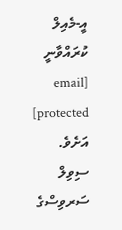އީ-މެއިލް ކުރައްވާނީ [email protected] އަށެވެ. ސިވިލް ސަރވިސްގެ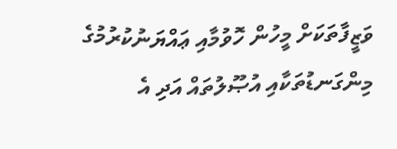ވަޒީފާތަކަށް މީހުން ހޮވުމާއި ޢައްޔަނުކުރުމުގެ މިންގަނޑުތަކާއި އުޞޫލުތައް އަދި އެ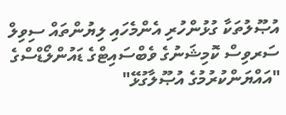އުޞޫލުތަކާ ގުޅުންހުރި އެންމެހައި ލިޔުންތައް ސިވިލް ސަރވިސް ކޮމިޝަނުގެ ވެބްސައިޓްގެ ޑައުންލޯޑްސްގެ "އައްޔަންކުރުމުގެ އުޞޫލާގުޅޭ"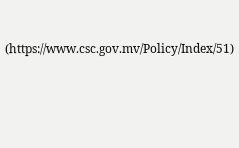(https://www.csc.gov.mv/Policy/Index/51)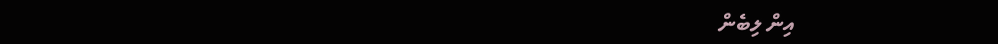އިން ލިބެން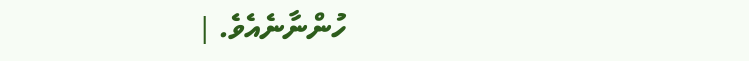ހުންނާނެއެވެ. |